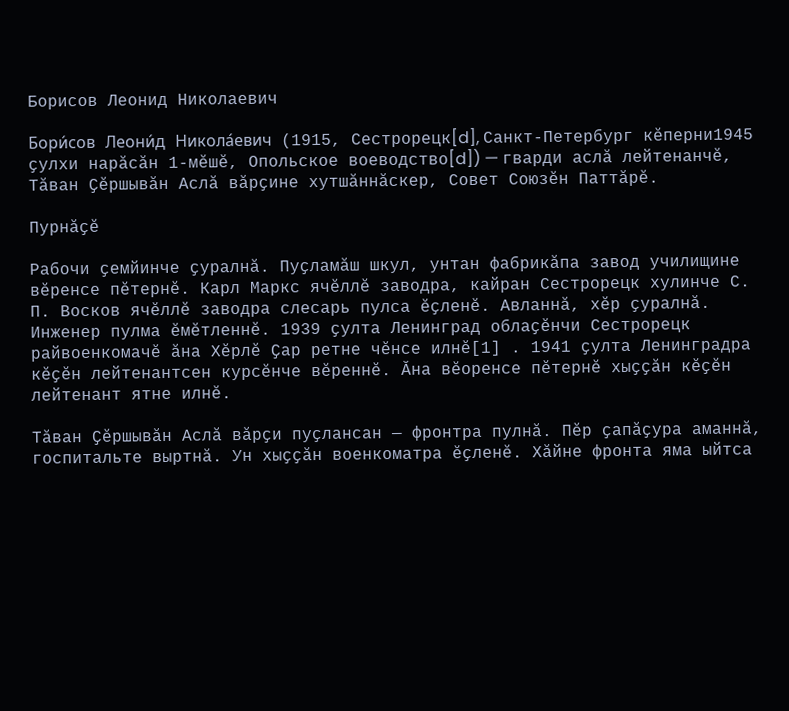Борисов Леонид Николаевич

Бори́сов Леони́д Никола́евич (1915, Сестрорецк[d], Санкт-Петербург кĕперни1945 ҫулхи нарӑсӑн 1-мӗшӗ, Опольское воеводство[d]) — гварди аслӑ лейтенанчӗ, Тӑван Ҫӗршывӑн Аслӑ вӑрҫине хутшӑннӑскер, Совет Союзӗн Паттӑрӗ.

Пурнӑҫӗ

Рабочи ҫемйинче ҫуралнӑ. Пуҫламӑш шкул, унтан фабрикӑпа завод училищине вӗренсе пӗтернӗ. Карл Маркс ячӗллӗ заводра, кайран Сестрорецк хулинче С. П. Восков ячӗллӗ заводра слесарь пулса ӗҫленӗ. Авланнӑ, хӗр ҫуралнӑ. Инженер пулма ӗмӗтленнӗ. 1939 ҫулта Ленинград облаҫӗнчи Сестрорецк райвоенкомачӗ ӑна Хӗрлӗ Ҫар ретне чӗнсе илнӗ[1] . 1941 ҫулта Ленинградра кӗҫӗн лейтенантсен курсӗнче вӗреннӗ. Ӑна вӗоренсе пӗтернӗ хыҫҫӑн кӗҫӗн лейтенант ятне илнӗ.

Тӑван Ҫӗршывӑн Аслӑ вӑрҫи пуҫлансан — фронтра пулнӑ. Пӗр ҫапӑҫура аманнӑ, госпитальте выртнӑ. Ун хыҫҫӑн военкоматра ӗҫленӗ. Хӑйне фронта яма ыйтса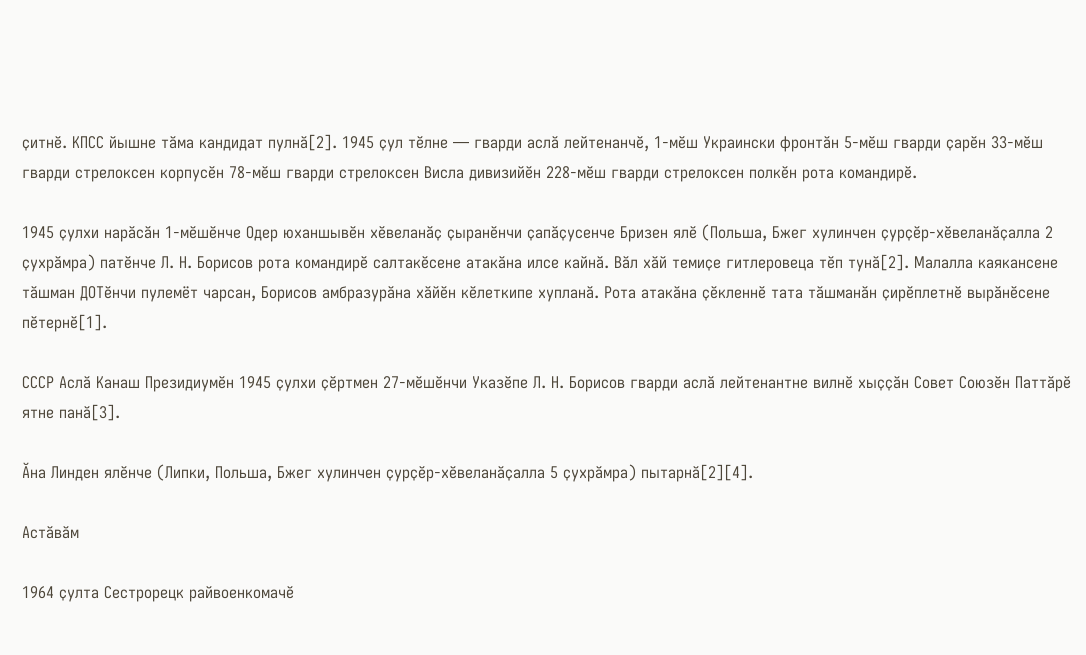ҫитнӗ. КПСС йышне тӑма кандидат пулнӑ[2]. 1945 ҫул тӗлне — гварди аслӑ лейтенанчӗ, 1-мӗш Украински фронтӑн 5-мӗш гварди ҫарӗн 33-мӗш гварди стрелоксен корпусӗн 78-мӗш гварди стрелоксен Висла дивизийӗн 228-мӗш гварди стрелоксен полкӗн рота командирӗ.

1945 ҫулхи нарӑсӑн 1-мӗшӗнче Одер юханшывӗн хӗвеланӑҫ ҫыранӗнчи ҫапӑҫусенче Бризен ялӗ (Польша, Бжег хулинчен ҫурҫӗр-хӗвеланӑҫалла 2 ҫухрӑмра) патӗнче Л. Н. Борисов рота командирӗ салтакӗсене атакӑна илсе кайнӑ. Вӑл хӑй темиҫе гитлеровеца тӗп тунӑ[2]. Малалла каякансене тӑшман ДОТӗнчи пулемёт чарсан, Борисов амбразурӑна хӑйӗн кӗлеткипе хупланӑ. Рота атакӑна ҫӗкленнӗ тата тӑшманӑн ҫирӗплетнӗ вырӑнӗсене пӗтернӗ[1].

СССР Аслӑ Канаш Президиумӗн 1945 ҫулхи ҫӗртмен 27-мӗшӗнчи Указӗпе Л. Н. Борисов гварди аслӑ лейтенантне вилнӗ хыҫҫӑн Совет Союзӗн Паттӑрӗ ятне панӑ[3].

Ӑна Линден ялӗнче (Липки, Польша, Бжег хулинчен ҫурҫӗр-хӗвеланӑҫалла 5 ҫухрӑмра) пытарнӑ[2][4].

Астӑвӑм

1964 ҫулта Сестрорецк райвоенкомачӗ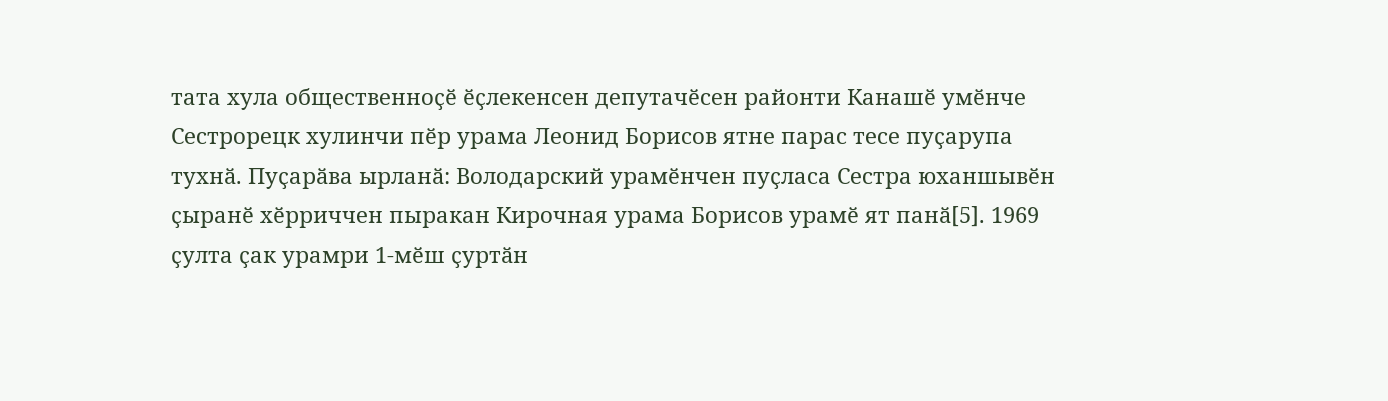тата хула общественноҫӗ ӗҫлекенсен депутачӗсен районти Канашӗ умӗнче Сестрорецк хулинчи пӗр урама Леонид Борисов ятне парас тесе пуҫарупа тухнӑ. Пуҫарӑва ырланӑ: Володарский урамӗнчен пуҫласа Сестра юханшывӗн ҫыранӗ хӗрриччен пыракан Кирочная урама Борисов урамӗ ят панӑ[5]. 1969 ҫулта ҫак урамри 1-мӗш ҫуртӑн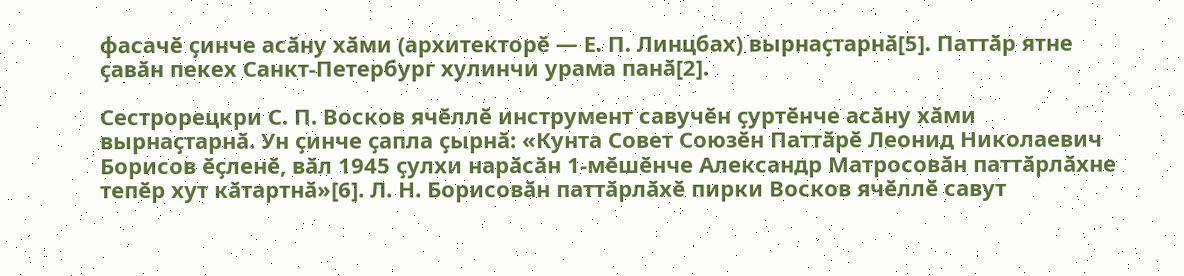фасачӗ ҫинче асӑну хӑми (архитекторӗ — Е. П. Линцбах) вырнаҫтарнӑ[5]. Паттӑр ятне ҫавӑн пекех Санкт-Петербург хулинчи урама панӑ[2].

Сестрорецкри С. П. Восков ячӗллӗ инструмент савучӗн ҫуртӗнче асӑну хӑми вырнаҫтарнӑ. Ун ҫинче ҫапла ҫырнӑ: «Кунта Совет Союзӗн Паттӑрӗ Леонид Николаевич Борисов ӗҫленӗ, вӑл 1945 ҫулхи нарӑсӑн 1-мӗшӗнче Александр Матросовӑн паттӑрлӑхне тепӗр хут кӑтартнӑ»[6]. Л. Н. Борисовӑн паттӑрлӑхӗ пирки Восков ячӗллӗ савут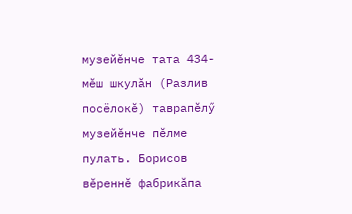музейӗнче тата 434-мӗш шкулӑн (Разлив посёлокӗ) таврапӗлӳ музейӗнче пӗлме пулать. Борисов вӗреннӗ фабрикӑпа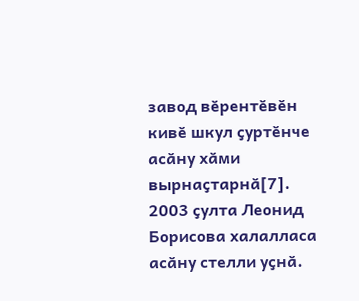завод вӗрентӗвӗн кивӗ шкул ҫуртӗнче асӑну хӑми вырнаҫтарнӑ[7]. 2003 ҫулта Леонид Борисова халалласа асӑну стелли уҫнӑ.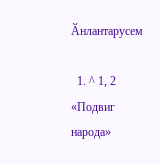Ӑнлантарусем

  1. ^ 1, 2 «Подвиг народа»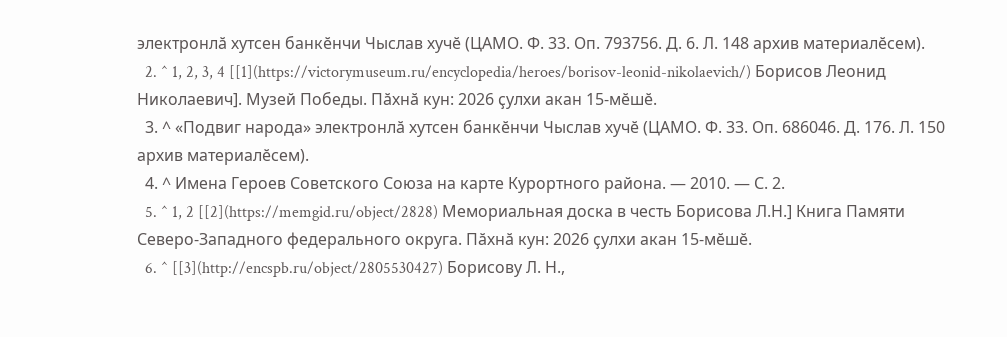электронлӑ хутсен банкӗнчи Чыслав хучӗ (ЦАМО. Ф. 33. Оп. 793756. Д. 6. Л. 148 архив материалӗсем).
  2. ^ 1, 2, 3, 4 [[1](https://victorymuseum.ru/encyclopedia/heroes/borisov-leonid-nikolaevich/) Борисов Леонид Николаевич]. Музей Победы. Пӑхнӑ кун: 2026 ҫулхи акан 15-мӗшӗ.
  3. ^ «Подвиг народа» электронлӑ хутсен банкӗнчи Чыслав хучӗ (ЦАМО. Ф. 33. Оп. 686046. Д. 176. Л. 150 архив материалӗсем).
  4. ^ Имена Героев Советского Союза на карте Курортного района. — 2010. — С. 2.
  5. ^ 1, 2 [[2](https://memgid.ru/object/2828) Мемориальная доска в честь Борисова Л.Н.] Книга Памяти Северо-Западного федерального округа. Пӑхнӑ кун: 2026 ҫулхи акан 15-мӗшӗ.
  6. ^ [[3](http://encspb.ru/object/2805530427) Борисову Л. Н.,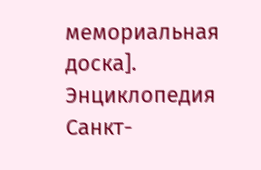мемориальная доска]. Энциклопедия Санкт-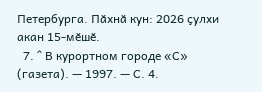Петербурга. Пӑхнӑ кун: 2026 ҫулхи акан 15-мӗшӗ.
  7. ^ В курортном городе «С» (газета). — 1997. — С. 4.